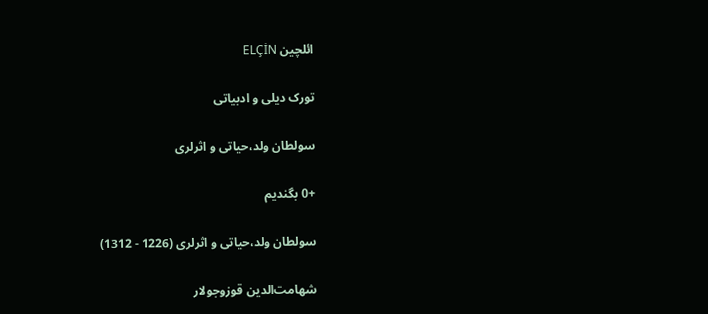ائلچین ELÇİN

تورک دیلی و ادبیاتی

سولطان ولد،حیاتی و اثرلری

+0 بگندیم

سولطان ولد،حیاتی و اثرلری (1226 - 1312)

شهامت‌الدین قوزوجولار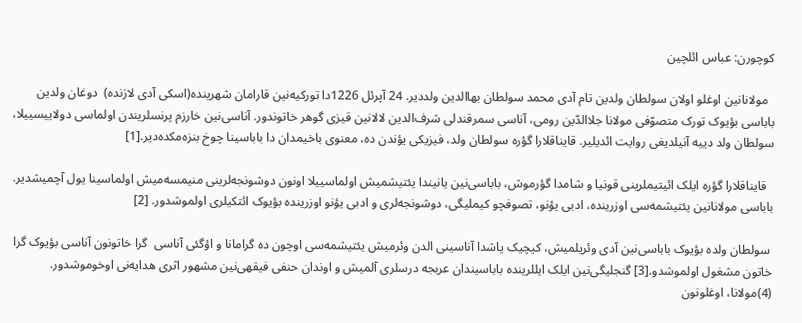کوچورن: عباس ائلچین

  مولانا‌نین اوغلو اولان سولطان ولدین تام آدی محمد سولطان بهاالدین ولددیر. 24 آپرئل 1226دا تورکیه‌نین قارامان شهرینده(اسکی آدی لارَنده)  دوغان ولدین باباسی بؤیوک تورک متصوّفی مولانا جلاالدّین رومی، آنا‌سی سمرقندلی شرف‌الدین لالا‌نین قیزی گوهر خاتوندور. آنا‌سی‌‌نین خارزم پرنسلریندن اولماسی دولاییسییلا، سولطان ولد دییه آنیلدیغی روایت ائدیلیر. قایناقلارا گؤره سولطان ولد، فیزیکی یؤندن ده، معنوی باخیمدان دا باباسینا چوخ بنزه‌مکده‌دیر.[1]

  قایناقلارا گؤره ایلک ائیتیملرینی قونیا و شامدا گؤرموش، باباسی‌نین یا‌نیندا یئتیشمیش اولماسییلا اونون دوشونجه‌لرینی منیمسه‌میش اولماسینا یول آچمیشدیر. باباسی مولانا‌نین یئتیشمه‌سی اوزرینده، ادبی یؤنو، تصوفچو کیملیگی، دوشونجه‌لری و ادبی یؤنو اوزرینده بؤیوک ائتکیلری اولموشدور. [2]

 سولطان ولده بؤیوک باباسی‌نین آدی وئریلمیش، کیچیک یاشدا آنا‌سینی الدن وئرمیش یئتیشمه‌سی اوچون ده گرامانا و اؤگئی آناسی  گرا خاتونون آنا‌سی بؤیوک گرا خاتون مشغول اولموشدو.[3] گنجلیگی‌نین ایلک ایللرینده باباسیندان عربجه درسلری آلمیش و اوندان حنفی فیقهی‌نین مشهور اثری هدایه‌نی اوخوموشدور. (4)مولانا، اوغلونون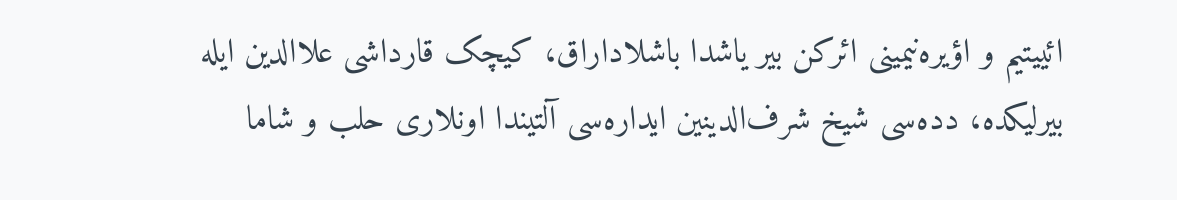ائییتیم و اؤیره‌نیمینی ائرکن بیر یاشدا باشلاداراق، کیچک قارداشی علا‌الدین ایله بیرلیکده، دده‌سی شیخ شرف‌الدینین ایداره‌سی آلتیندا اونلاری حلب و شاما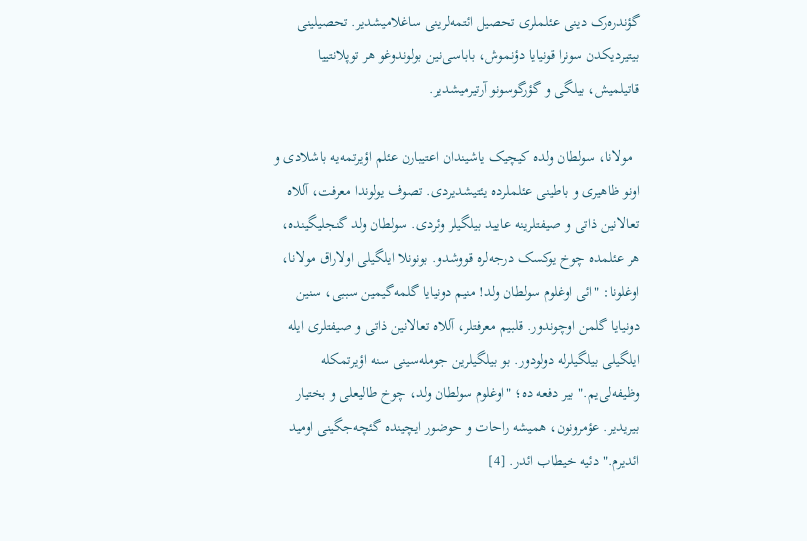گؤندره‌رک دینی عئلملری تحصیل ائتمه‌لرینی ساغلامیشدیر. تحصیلینی بیتیردیکدن سونرا قونیایا دؤنموش، باباسی‌نین بولوندوغو هر توپلانتییا قاتیلمیش، بیلگی و گؤرگوسونو آرتیرمیشدیر.

  مولانا، سولطان ولده کیچیک یاشیندان اعتیبارن عئلم اؤیرتمه‌یه باشلادی و اونو ظاهیری و باطینی عئلملرده یئتیشدیردی. تصوف یولوندا معرفت، آللاه تعالانین ذاتی و صیفتلرینه عایید بیلگیلر وئردی. سولطان ولد گنجلیگینده، هر عئلمده چوخ یوکسک درجه‌لره قووشدو. بونونلا ایلگیلی اولاراق مولانا، اوغلونا: "ائی اوغلوم سولطان ولد! منیم دونیایا گلمه‌گیمین سببی، سنین دونیایا گلمن اوچوندور. قلبیم معرفتلر، آللاه تعالا‌نین ذاتی و صیفتلری ایله ایلگیلی بیلگیلرله دولودور. بو بیلگیلرین جومله‌سینی سنه اؤیرتمکله وظیفه‌لی‌یم." بیر دفعه ده؛ "اوغلوم سولطان ولد، چوخ طالیعلی و بختیار بیریدیر. عؤمرونون، همیشه راحات و حوضور ایچینده گئچه‌جگینی اومید ائدیرم." دئیه خیطاب ائدر. [4]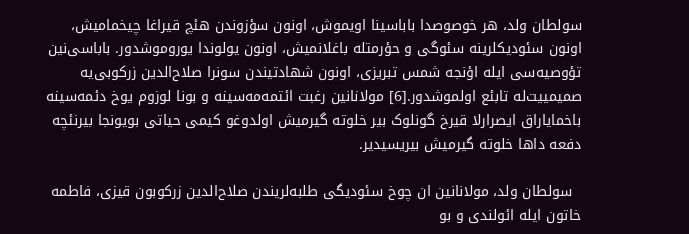سولطان ولد، هر خوصوصدا باباسینا اویموش، اونون سؤزوندن هئچ قیراغا چیخمامیش، اونون سئودیکلرینه سئوگی و حؤرمتله باغلانمیش، اونون یولوندا یوروموشدور. باباسی‌نین تؤوصیه‌سی ایله اؤنجه شمس تبریزی، اونون شهادتیندن سونرا صلاح‌الدین زرکوبی‌یه صمیمییت‌له تابئع اولموشدور.[6] مولانا‌نین رغبت ائتمه‌مه‌سینه و بونا لوزوم یوخ دئمه‌سینه باخمایاراق ایصرارلا قیرخ گونلوک بیر خلوته گیرمیش اولدوغو کیمی حیاتی بویونجا بیرنئچه دفعه داها خلوته گیرمیش بیریسیدیر.

  سولطان ولد، مولانا‌نین ان چوخ سئودیگی طلبه‌لریندن صلاح‌الدین زرکوبون قیزی، فاطمه خاتون ایله ائولندی و بو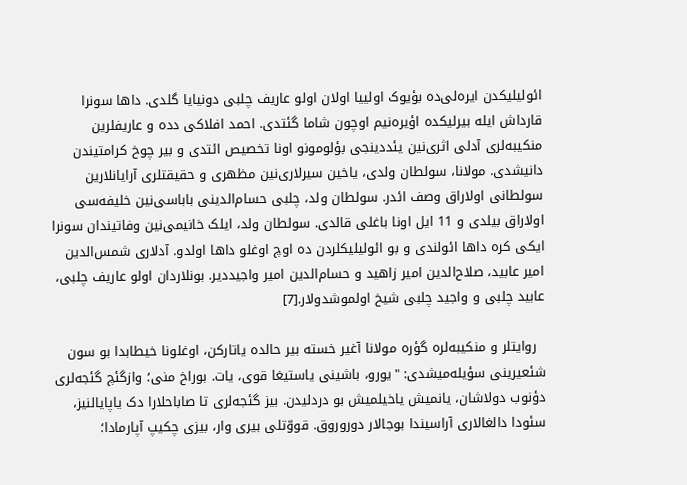ائولیلیکدن ایره‌لی‌ده بؤیوک اولییا اولان اولو عاریف چلبی دونیایا گلدی. داها سونرا قارداش ایله بیرلیکده اؤیره‌نیم اوچون شاما گئتدی. احمد افلاکی دده و عاریفلرین منکیبه‌لری آدلی اثری‌نین یئددینجی بؤلومونو اونا تخصیص ائتدی و بیر چوخ کرامتیندن دانیشدی. مولانا، سولطان ولدی، یاخین سیرلاری‌نین مظهری و حقیقتلری آرایانلارین سولطانی اولاراق وصف ائدر. سولطان ولد، چلبی حسام‌الدینی باباسی‌نین خلیفه‌سی اولاراق بیلدی و 11 ایل اونا باغلی قالدی. سولطان ولد، ایلک خانیمی‌نین وفاتیندان سونرا ایکی کره داها ائولندی و بو ائولیلیکلردن ده اوچ اوغلو داها اولدو. آدلاری شمس‌الدین امیر عابید، صلاح‌الدین امیر زاهید و حسام‌الدین امیر واجیددیر. بونلاردان اولو عاریف چلبی، عابید چلبی و واجید چلبی شیخ اولموشدولار.[7]

  روایتلر و منکیبه‌لره گؤره مولانا آغیر خسته بیر حالده یاتارکن، اوغلونا خیطابدا بو سون شئعیرینی سؤیله‌میشدی: "یورو، باشینی یاستیغا قوی، یات. بوراخ منی؛ وازگئچ گئجه‌لری دؤنوب دولاشان، یانمیش یاخیلمیش بو دردلیدن. بیز گئجه‌لری تا صاباحلارا دک یاپایالنیز، سئودا دالغالاری آراسیندا بوجالار دوروروق. قووّتلی بیری وار، بیزی چکیپ آپارمادا؛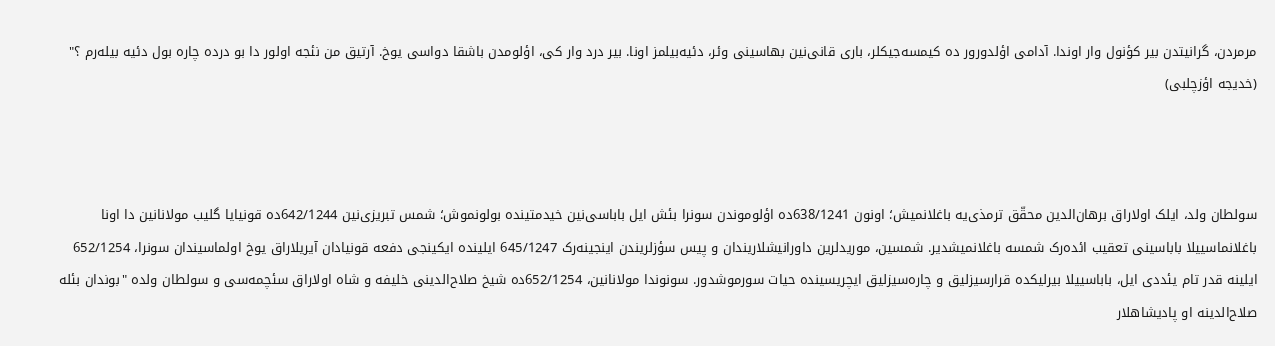مرمردن، گرانیتدن بیر کؤنول وار اوندا. آدامی اؤلدورور ده کیمسه‌جیکلر، باری قا‌نی‌نین بهاسینی وئر، دئیه‌بیلمز اونا. بیر درد وار کی، اؤلومدن باشقا دواسی یوخ. آرتیق من نئجه اولور دا بو درده چاره بول دئیه بیله‌رم ؟" (خدیجه اؤزچلبی)



سولطان ولد، ایلک اولاراق برهان‌الدین محقّق ترمذی‌‌یه باغلانمیش؛ اونون 638/1241ده اؤلوموندن سونرا بئش ایل باباسی‌نین خیدمتینده بولونموش؛ شمس تبریزی‌نین 642/1244ده قونیایا گلیب مولانا‌نین دا اونا باغلانماسییلا باباسینی تعقیب ائده‌رک شمسه باغلانمیشدیر. شمسین، موریدلرین داورانیشلاریندان و پیس سؤزلریندن اینجینه‌رک 645/1247 ایلینده ایکینجی دفعه قونیادان آیریلاراق یوخ اولماسیندان سونرا، 652/1254 ایلینه قدر تام یئددی ایل، باباسییلا بیرلیکده قرارسیزلیق و چاره‌سیزلیق ایچریسینده حیات سورموشدور. سونوندا مولانا‌نین، 652/1254ده شیخ صلاح‌الدینی خلیفه و شاه اولاراق سئچمه‌سی و سولطان ولده "بوندان بئله صلاح‌الدینه او پادیشاهلار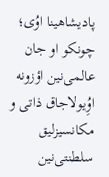پادیشاهینا اوُی؛ چونکو او جان عالمی‌نین اؤزونه اوُِیولاجاق ذاتی و مکانسیزلیق سلطنتی‌نین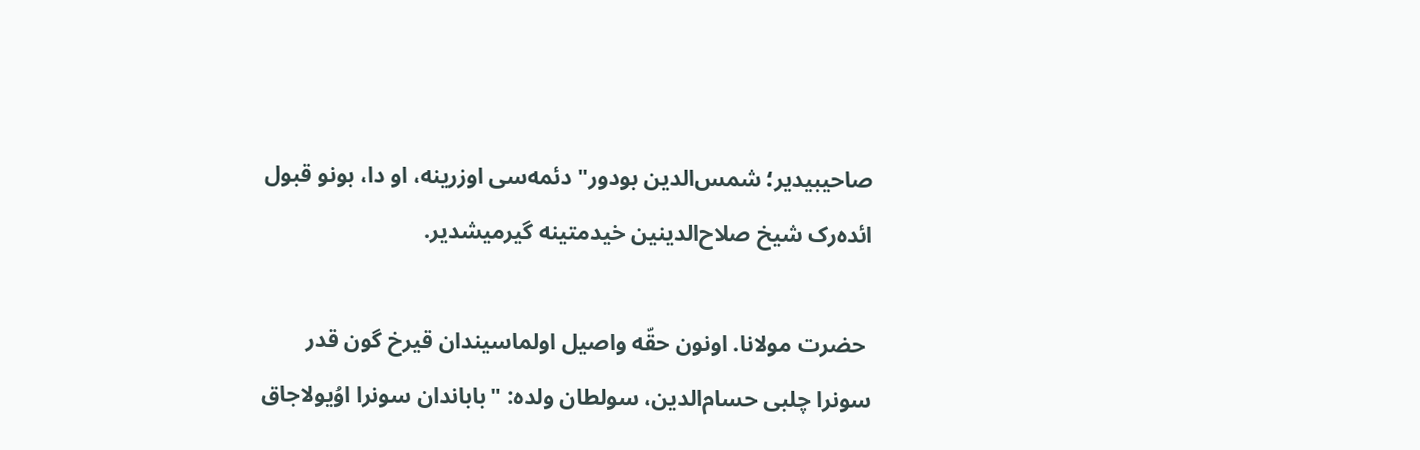صاحیبیدیر؛ شمس‌الدین بودور" دئمه‌سی اوزرینه، او دا، بونو قبول ائده‌رک شیخ صلاح‌الدینین خیدمتینه گیرمیشدیر.

 حضرت مولانا. اونون حقّه واصیل اولماسیندان قیرخ گون قدر سونرا چلبی حسام‌الدین، سولطان ولده: "باباندان سونرا اوُیولاجاق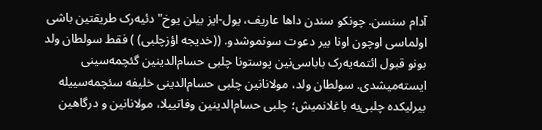آدام سنسن. چونکو سندن داها عاریف، یول-ایز بیلن یوخ" دئیه‌رک طریقتین باشی اولماسی اوچون اونا بیر دعوت سونموشدو. ((خدیجه اؤزچلبی) ) فقط سولطان ولد بونو قبول ائتمه‌یه‌رک باباسی‌نین پوستونا چلبی حسام‌الدینین‌ گئچمه‌سینی ایسته‌میشدی. سولطان ولد، مولانا‌نین چلبی حسام‌الدینی خلیفه سئچمه‌سییله بیرلیکده چلبی‌یه باغلانمیش؛ چلبی حسام‌الدینین وفاتییلا، مولانا‌نین و درگاهین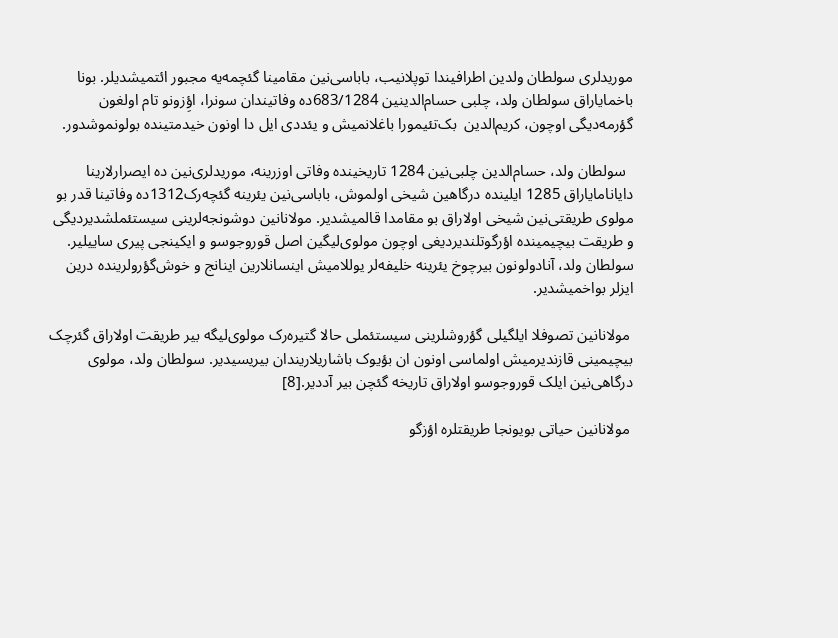موریدلری سولطان ولدین اطرافیندا توپلانیب، باباسی‌نین مقامینا گئچمه‌یه مجبور ائتمیشدیلر. بونا باخمایاراق سولطان ولد، چلبی حسام‌الدینین 683/1284ده وفاتیندان سونرا، اؤِزونو تام اولغون گؤرمه‌دیگی اوچون، کریم‌الدین  بک‌تئیمورا باغلانمیش و یئددی ایل دا اونون خیدمتینده بولونموشدور.

  سولطان ولد، حسام‌الدین چلبی‌نین 1284 تاریخینده وفاتی اوزرینه، موریدلری‌نین ده ایصرارلارینا دایانامایاراق 1285 ایلینده درگاهین شیخی اولموش، باباسی‌نین یئرینه گئچه‌رک1312ده وفاتینا قدر بو مولوی طریقتی‌نین شیخی اولاراق بو مقامدا قالمیشدیر. مولانا‌نین دوشونجه‌لرینی سیستئملشدیردیگی و طریقت بیچیمینده اؤرگوتلندیردیغی اوچون مولوی‌لیگین اصل قوروجوسو و ایکینجی پیری ساییلیر. سولطان ولد، آنادولونون بیرچوخ یئرینه خلیفه‌لر یوللامیش اینسانلارین اینانج و خوش‌گؤرولرینده درین ایزلر بواخمیشدیر.

 مولانا‌نین تصوفلا ایلگیلی گؤروشلرینی سیستئملی حالا گتیره‌رک مولوی‌لیگه بیر طریقت اولاراق گئرچک بیچیمینی قازندیرمیش اولماسی اونون ان بؤیوک باشاریلاریندان بیریسیدیر. سولطان ولد، مولوی درگاهی‌نین ایلک قوروجوسو اولاراق تاریخه گئچن بیر آددیر.[8]

 مولانا‌نین حیاتی بویونجا طریقتلره اؤزگو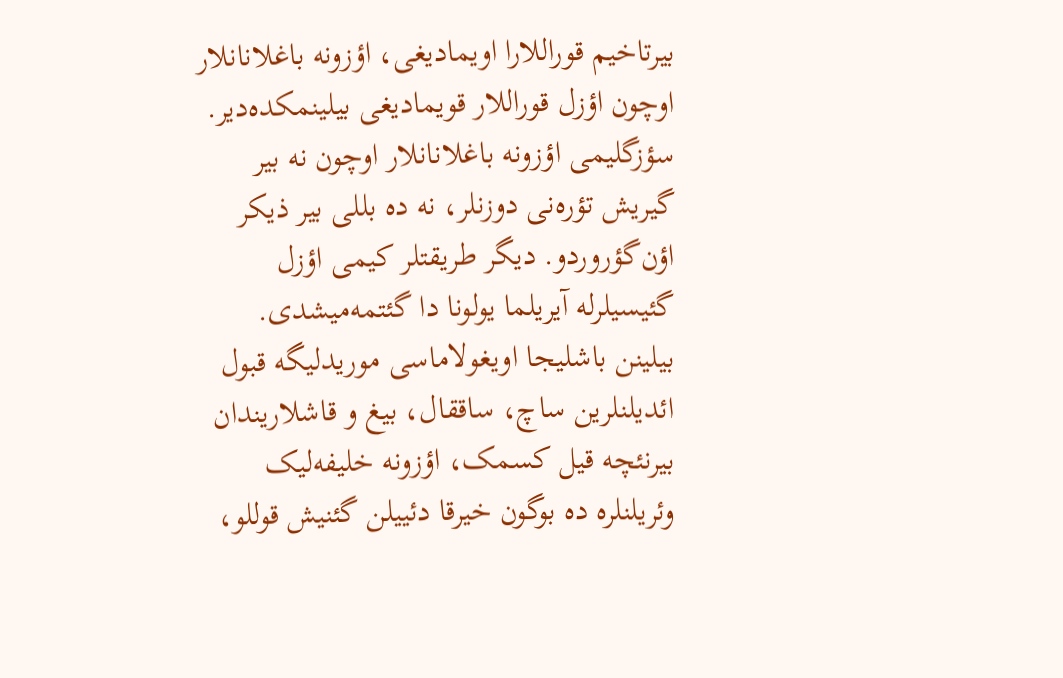بیرتاخیم قوراللارا اویمادیغی، اؤزونه باغلانانلار اوچون اؤزل قوراللار قویمادیغی بیلینمکده‌دیر. سؤزگلیمی اؤزونه باغلانانلار اوچون نه بیر گیریش تؤره‌نی دوزنلر، نه ده بللی بیر ذیکر اؤن‌گؤروردو. دیگر طریقتلر کیمی اؤزل گئیسیلرله آیریلما یولونا دا گئتمه‌میشدی. بیلینن باشلیجا اویغولاماسی موریدلیگه قبول ائدیلنلرین ساچ، ساققال، بیغ و قاشلاریندان بیرنئچه قیل کسمک، اؤزونه خلیفه‌لیک وئریلنلره ده بوگون خیرقا دئییلن گئنیش قوللو،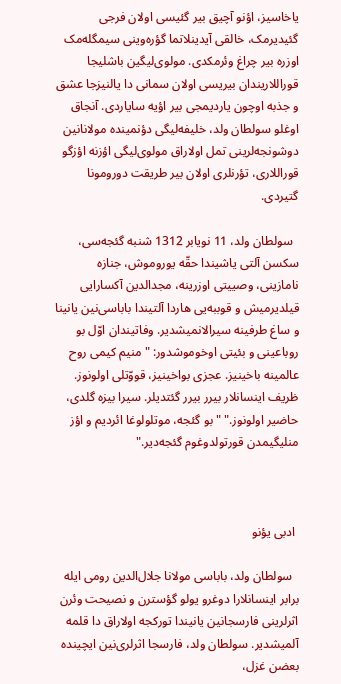یاخاسیز، اؤنو آچیق بیر گئیسی اولان فرجی گئیدیرمک، خالقی آیدینلاتما گؤره‌وینی سیمگله‌مک اوزره بیر چراغ وئرمکدی. مولوی‌لیگین باشلیجا قوراللاریندان بیریسی اولان سمانی دا یالنیزجا عشق و جذبه اوچون یاردیمجی بیر اؤیه سایاردی. آنجاق اوغلو سولطان ولد، خلیفه‌لیگی دؤنمینده مولانا‌نین دوشونجه‌لرینی تمل اولاراق مولوی‌لیگی اؤزنه اؤزگو قوراللاری، تؤرنلری اولان بیر طریقت دورومونا گتیردی.

  سولطان ولد، 11 نویابر 1312 شنبه گئجه‌سی، سکسن آلتی یاشیندا حقّه یوروموش، جنازه نامازینی، وصییتی اوزرینه، مجد‌الدین آکسارایی قیلدیرمیش و قوببه‌یی هاردا آلتیندا باباسی‌نین یا‌نینا و ساغ طرفینه سیرالانمیشدیر. وفاتیندان اوّل بو روباعینی و بئیتی اوخوموشدور: "منیم کیمی روح عالمینه باخینیز. عجزی بواخینیز، قووّتلی اولونوز. ظریف اینسانلار بیرر بیرر گئتدیلر. سیرا بیزه گلدی، حاضیر اولونوز." "بو گئجه، موتلولوغا ائردیم و اؤز منلیگیمدن قورتولدوغوم گئجه‌دیر."



 ادبی یؤنو

  سولطان ولد، باباسی مولانا جلال‌الدین رومی ایله برابر اینسانلارا دوغرو یولو گؤسترن و نصیحت وئرن اثرلرینی فارسجا‌نین یا‌نیندا تورکجه اولاراق دا قلمه آلمیشدیر. سولطان ولد، فارسجا اثرلری‌نین ایچینده بعضن غزل،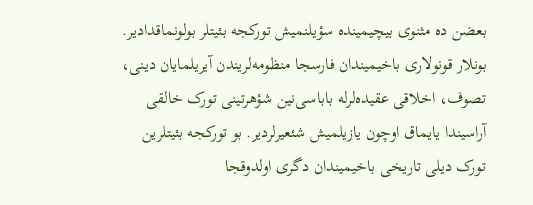بعضن ده مثنوی بیچیمینده سؤیلنمیش تورکجه بئیتلر بولونماقدادیر. بونلار قونولاری باخیمیندان فارسجا منظومه‌لریندن آیریلمایان دینی، تصوف، اخلاقی عقیده‌لرله باباسی‌نین شؤهرتینی تورک خالقی آراسیندا یایماق اوچون یازیلمیش شئعیرلردیر. بو تورکجه بئیتلرین تورک دیلی تاریخی باخیمیندان دگری اولدوقجا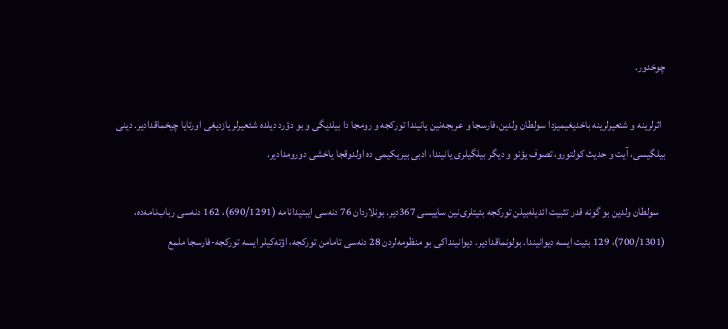چوخدور.

  اثرلرینه و شئعیرلرینه باخدیغیمیزدا سولطان ولدین،فارسجا و عربجه‌نین یا‌نیندا تورکجه و رومجا دا بیلدیگی و بو دؤرد دیلده شئعیرلر یازدیغی اورتایا چیخماقدادیر. دینی بیلگیسی، آیت و حدیث کولتورو، تصوف یؤنو و دیگر بیلگیلری یا‌نیندا، ادبی بیریکیمی ده اولدوقجا یاخشی دورومدادیر.

   سولطان ولدین بو گونه قدر تثبیت ائدیله‌بیلن تورکجه بئیتلری‌نین ساییسی 367دیر. بونلاردان 76 دنه‌سی ایبتیدانامه (690/1291)، 162 دنه‌سی رباب‌نامه‌ده، (700/1301)، 129 بئیت ایسه دیوا‌نیندا. بولونماقدادیر. دیوانینداکی بو منظومه‌لردن 28 دنه‌سی تامامن تورکجه، اؤته‌کیلر ایسه تورکجه-فارسجا ملمع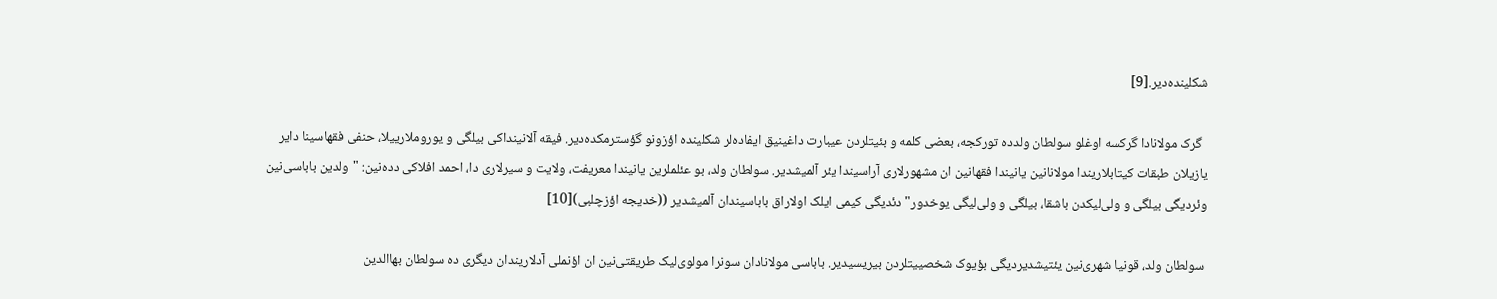شکلینده‌دیر.[9]

  گرک مولانادا گرکسه اوغلو سولطان ولدده تورکجه، بعضی کلمه و بئیتلردن عیبارت داغینیق ایفاده‌لر شکلینده اؤزونو گؤسترمکده‌دیر. فیقه آلا‌نینداکی بیلگی و یوروملارییلا، حنفی فقهاسینا دایر یازیلان طبقات کیتابلاریندا مولانا‌نین یا‌نیندا فقها‌نین ان مشهورلاری آراسیندا یئر آلمیشدیر. سولطان ولد، بو عئلملرین یا‌نیندا معریفت، ولایت و سیرلاری دا، احمد افلاکی دده‌نین: "ولدین باباسی‌نین وئردیگی بیلگی و ولی‌لیکدن باشقا، بیلگی و ولی‌لیگی یوخدور"دئدیگی کیمی ایلک اولاراق باباسیندان آلمیشدیر ((خدیجه اؤزچلبی)[10]

 سولطان ولد، قونیا شهری‌نین یئتیشدیردیگی بؤیوک شخصییتلردن بیریسیدیر. باباسی مولانادان سونرا مولوی‌لیک طریقتی‌نین ان اؤنملی آدلاریندان دیگری ده سولطان بهاالدین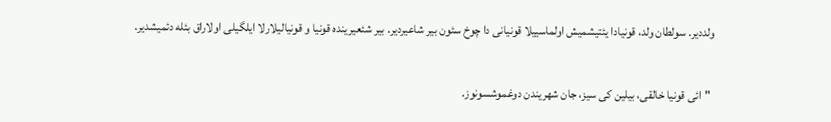ولددیر. سولطان ولد، قونیادا یئتیشمیش اولماسییلا قونیانی دا چوخ سئون بیر شاعیردیر. بیر شئعیرینده قونیا و قونیالیلارلا ایلگیلی اولاراق بئله دئمیشدیر.

 "ائی قونیا خالقی، بیلین کی سیز، جان شهریندن دوغموشسونوز.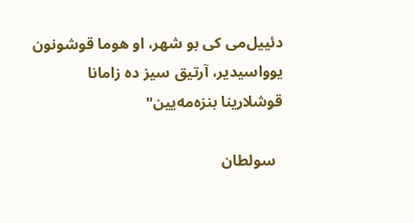دئییل‌می کی بو شهر، او هوما قوشونون یوواسیدیر، آرتیق سیز ده زامانا قوشلارینا بنزه‌مه‌یین"

  سولطان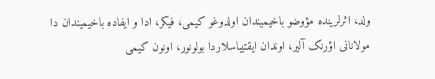ولد، اثرلرینده مؤوضو باخیمیندان اولدوغو کیمی، فیکر، ادا و ایفاده باخیمیندان دا مولانانی اؤرنک آلیر، اوندان ایقتیباسلاردا بولونور، اونون کیمی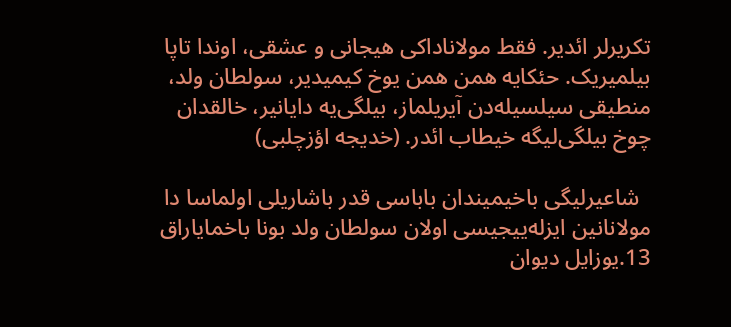تکریرلر ائدیر. فقط مولاناداکی هیجانی و عشقی، اوندا تاپا بیلمیریک. حئکایه همن همن یوخ کیمیدیر، سولطان ولد، منطیقی سیلسیله‌دن آیریلماز، بیلگی‌یه دایانیر، خالقدان چوخ بیلگی‌لیگه خیطاب ائدر. (خدیجه اؤزچلبی)

  شاعیرلیگی باخیمیندان باباسی قدر باشاریلی اولماسا دا مولانا‌نین ایزله‌ییجیسی اولان سولطان ولد بونا باخمایاراق 13.یوزایل دیوان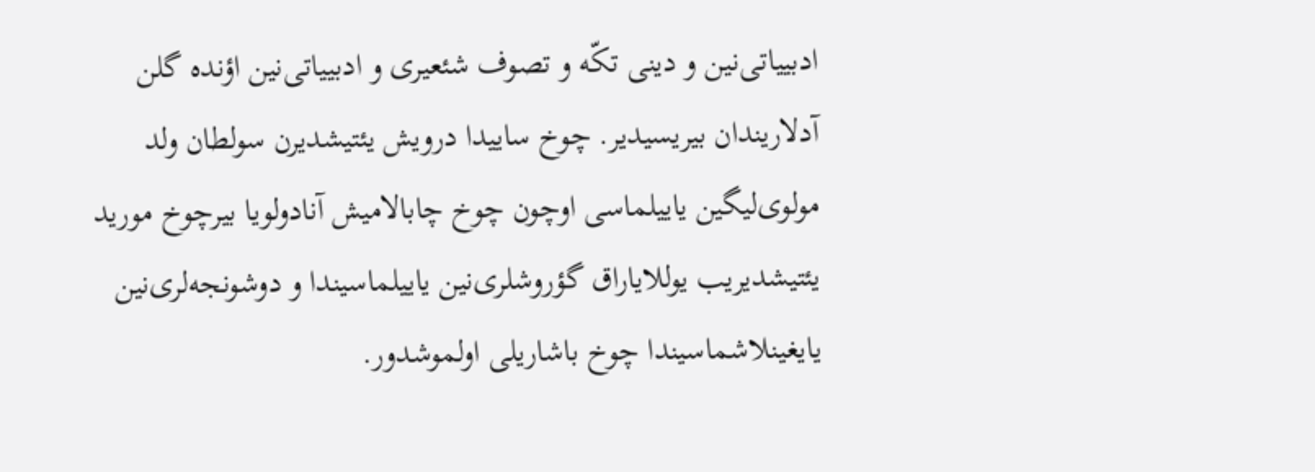ادبییاتی‌‌نین و دینی تکّه و تصوف شئعیری و ادبییاتی‌نین اؤنده گلن آدلاریندان بیریسیدیر. چوخ ساییدا درویش یئتیشدیرن سولطان ولد مولوی‌لیگین یاییلماسی اوچون چوخ چابالامیش آنادولویا بیرچوخ مورید یئتیشدیریب یوللایاراق گؤروشلری‌نین یاییلماسیندا و دوشونجه‌لری‌نین یایغینلاشماسیندا چوخ باشاریلی اولموشدور.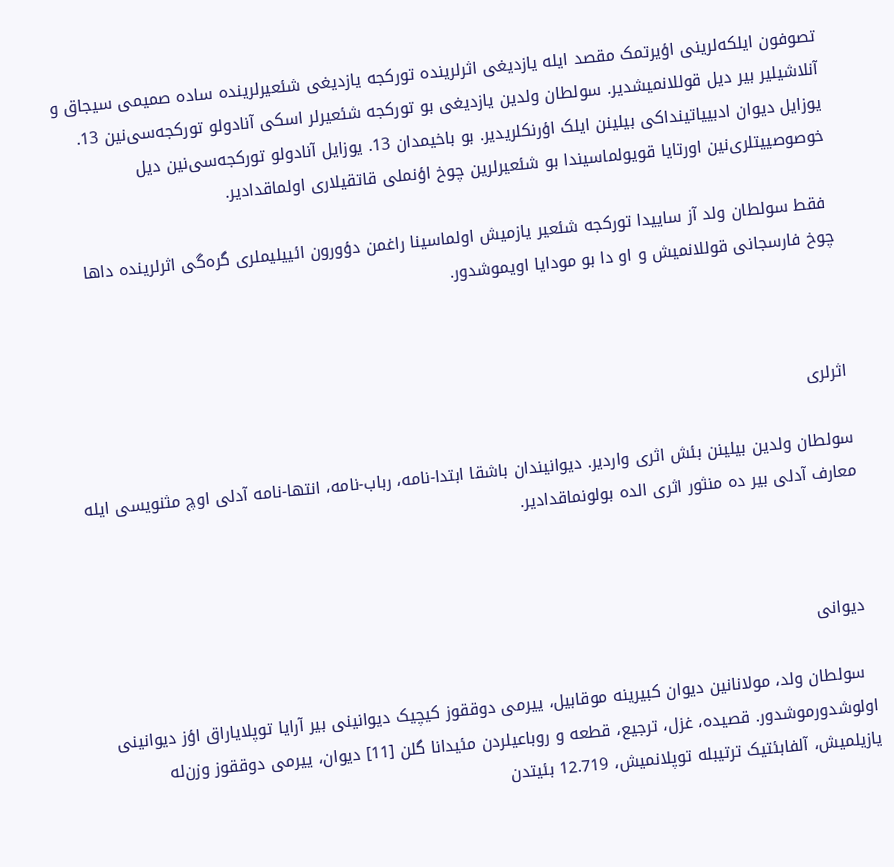تصوفون ایلکه‌لرینی اؤیرتمک مقصد ایله یازدیغی اثرلرینده تورکجه یازدیغی شئعیرلرینده ساده صمیمی سیجاق و آنلاشیلیر بیر دیل قوللانمیشدیر. سولطان ولدین یازدیغی بو تورکجه شئعیرلر اسکی آنادولو تورکجه‌سی‌نین 13. یوزایل دیوان ادبییاتینداکی بیلینن ایلک اؤرنکلریدیر. بو باخیمدان 13. یوزایل آنادولو تورکجه‌سی‌نین دیل خوصوصییتلری‌نین اورتایا قویولماسیندا بو شئعیرلرین چوخ اؤنملی قاتقیلاری اولماقدادیر.

 فقط سولطان ولد آز ساییدا تورکجه شئعیر یازمیش اولماسینا راغمن دؤورون ائییلیملری گره‌گی اثرلرینده داها چوخ فارسجانی قوللانمیش و او دا بو مودایا اویموشدور.



اثرلری

سولطان ولدین بیلینن بئش اثری واردیر. دیوا‌نیندان باشقا ابتدا-نامه، رباب-نامه، انتها-نامه آدلی اوچ مثنویسی ایله معارف آدلی بیر ده منثور اثری الده بولونماقدادیر.



 دیوانی

  سولطان ولد، مولانا‌نین دیوان کبیرینه موقابیل، ییرمی دوققوز کیچیک دیوا‌نینی بیر آرایا توپلایاراق اؤز دیوا‌نینی اولوشدورموشدور. قصیده، غزل، ترجیع، قطعه و روباعیلردن مئیدانا گلن [11] دیوان، ییرمی دوققوز وزن‌له یازیلمیش، آلفابئتیک ترتیبله توپلانمیش، 12.719 بئیتدن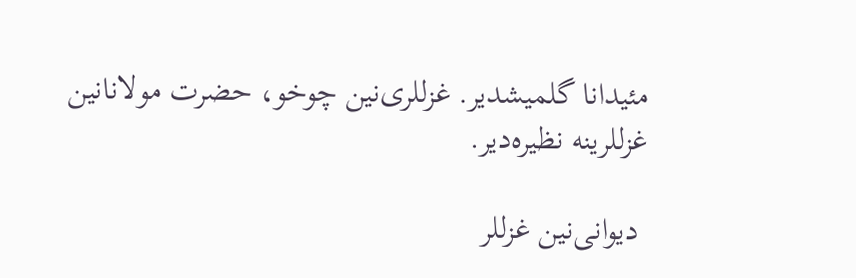مئیدانا گلمیشدیر. غزللری‌نین چوخو، حضرت مولانا‌نین غزللرینه نظیره‌دیر.

 دیوا‌نی‌نین غزللر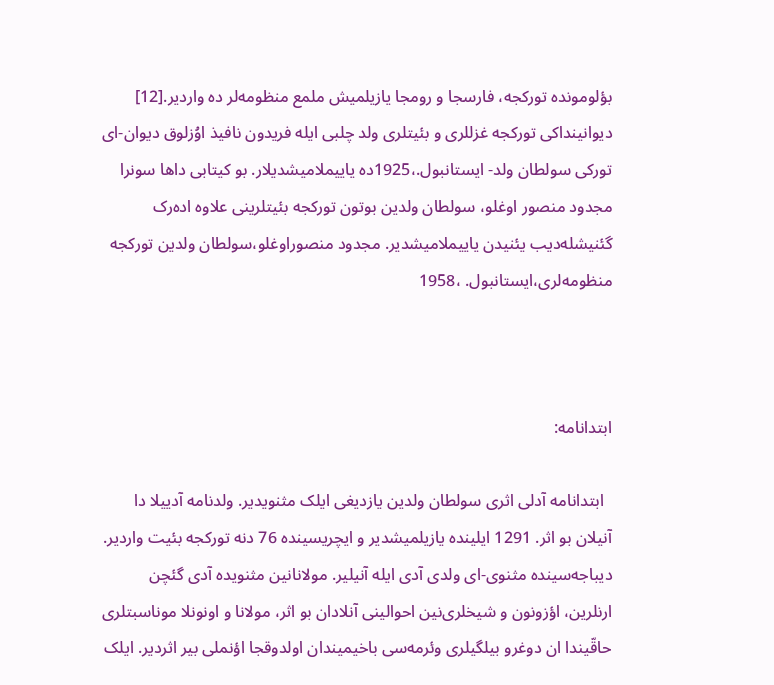بؤلومونده تورکجه، فارسجا و رومجا یازیلمیش ملمع منظومه‌لر ده واردیر.[12] دیوا‌نینداکی تورکجه غزللری و بئیتلری ولد چلبی ایله فریدون نافیذ اوُزلوق دیوان-ای تورکی سولطان ولد- ایستانبول.،1925ده یاییملامیشدیلار. بو کیتابی داها سونرا مجدود منصور اوغلو، سولطان ولدین بوتون تورکجه بئیتلرینی علاوه اده‌رک گئنیشله‌دیب یئنیدن یاییملامیشدیر. مجدود منصوراوغلو،سولطان ولدین تورکجه منظومه‌لری،ایستانبول. ،1958



ابتدانامه:

  ابتدانامه آدلی اثری سولطان ولدین یازدیغی ایلک مثنویدیر. ولدنامه آدییلا دا آنیلان بو اثر. 1291 ایلینده یازیلمیشدیر و ایچریسینده 76 دنه تورکجه بئیت واردیر. دیباجه‌سینده مثنوی-ای ولدی آدی ایله آنیلیر. مولانا‌نین مثنویده آدی گئچن ارنلرین، اؤزونون و شیخلری‌نین احوالینی آنلادان بو اثر، مولانا و اونونلا موناسبتلری حاقّیندا ان دوغرو بیلگیلری وئرمه‌سی باخیمیندان اولدوقجا اؤنملی بیر اثردیر. ایلک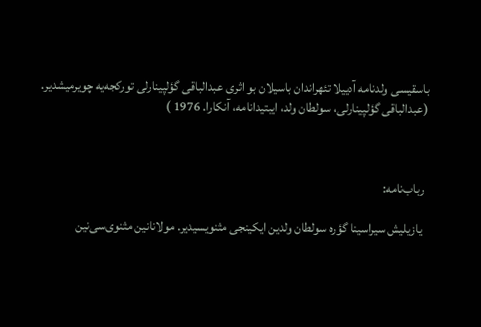باسقیسی ولدنامه آدییلا تئهراندان باسیلان بو اثری عبدالباقی گؤلپینارلی تورکجه‌یه چویرمیشدیر. (عبدالباقی گؤلپینارلی، سولطان ولد، ایبتیدانامه، آنکارا. 1976 )



 رباب‌نامه:

  یازیلیش سیراسینا گؤره سولطان ولدین ایکینجی مثنویسیدیر. مولانا‌نین مثنوی‌سی‌نین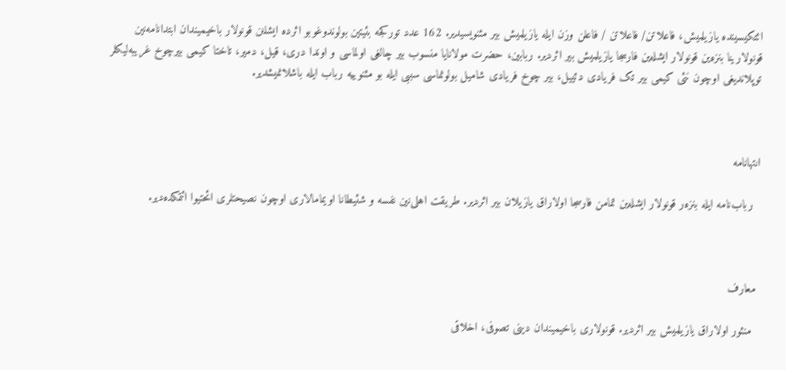ائتکیسینده یازیلمیش، فاعلاتن/ فاعلاتن / فاعلن وزن ایله یازیلمیش بیر مثنویسیدیر. 162 عدد تورکجه بئیتین بولوندوغوبو اثرده ایشلنن قونولار باخیمیندان ابتدانامه‌‌نین قونولارینا بنزه‌ین قونولار ایشله‌ین فارسجا یازیلمیش بیر اثردیر. ربابین، حضرت مولانایا منسوب بیر چالغی اولماسی و اوندا دری، قیل، دمیر، تاختا کیمی بیرچوخ غریبه‌لیکلر توپلاندیغی اوچون نئی کیمی بیر تک فریادی دئییل، بیر چوخ فریادی شامیل بولونماسی سببی‌ ایله بو مثنوییه رباب ایله باشلانمیشدیر.



انتهانامه

  رباب‌نامه ایله بنزه‌ر قونولار ایشله‌ین تمامن فارسجا اولاراق یازیلان بیر اثردیر. طریقت اهلی‌نین نفسه و شئیطانا اویمامالاری اوچون نصیحتلری ائحتیوا ائتمکده‌دیر.



 معارف

  منثور اولاراق یازیلمیش بیر اثردیر. قونولاری باخیمیندان دینی تصوفی، اخلاقی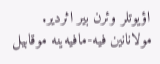اؤیوتلر وئرن بیر اثردیر. مولانا‌نین فیه-مافیه‌ینه موقابیل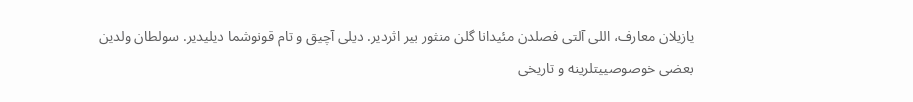یازیلان معارف، اللی آلتی فصلدن مئیدانا گلن منثور بیر اثردیر. دیلی آچیق و تام قونوشما دیلیدیر. سولطان ولدین بعضی خوصوصییتلرینه و تاریخی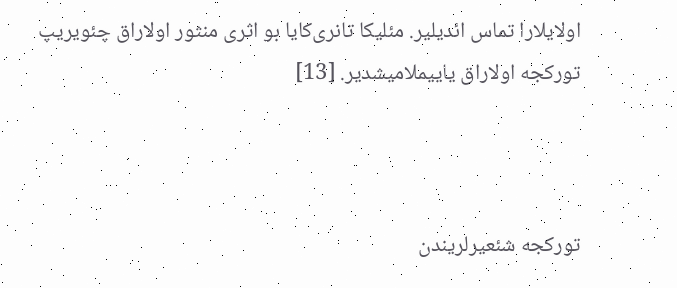اولایلارا تماس ائدیلیر. مئلیکا تانری‌کایا بو اثری منثور اولاراق چئویریپ تورکجه اولاراق یاییملامیشدیر. [13]



تورکجه شئعیرلریندن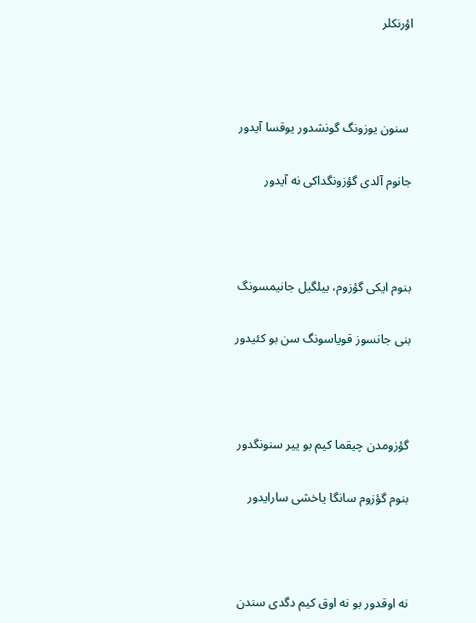اؤرنکلر



 سنون یوزونگ گونشدور یوقسا آیدور

جانوم آلدی گؤزونگداکی نه آیدور



بنوم ایکی گؤزوم، بیلگیل جانیمسونگ

بنی جانسوز قویاسونگ سن بو کئیدور



گؤزومدن چیقما کیم بو ییر سنونگدور

بنوم گؤزوم سانگا یاخشی سارایدور



نه اوقدور بو نه اوق کیم دگدی سندن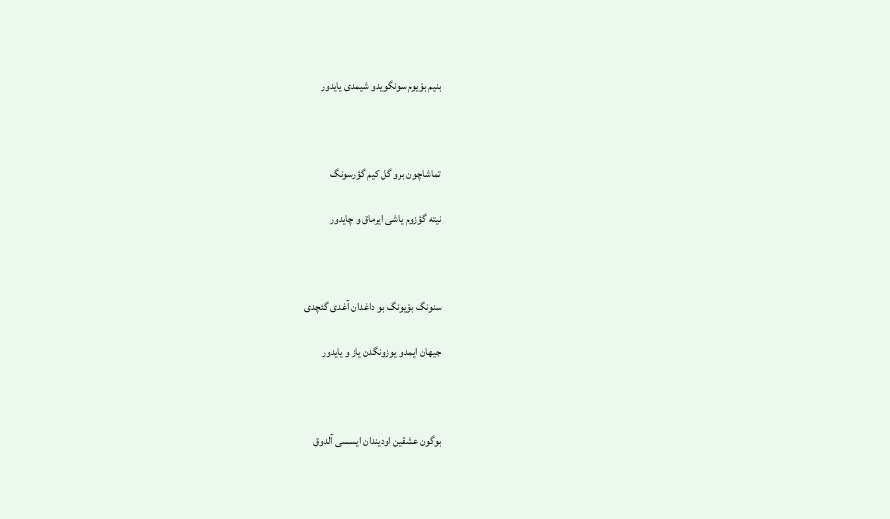بنیم بوْیوم سونگویدو شیمدی یایدور



تماشاچون برو گل کیم گؤرسونگ

نیته گؤزوم یاشی ایرماق و چایدور



سنونگ بوْیونگ بو داغدان آغدی گئچدی

جیهان ایمدو یوزونگدن یاز و یایدور



بوگون عشقین اودیندان ایسسی آلدوق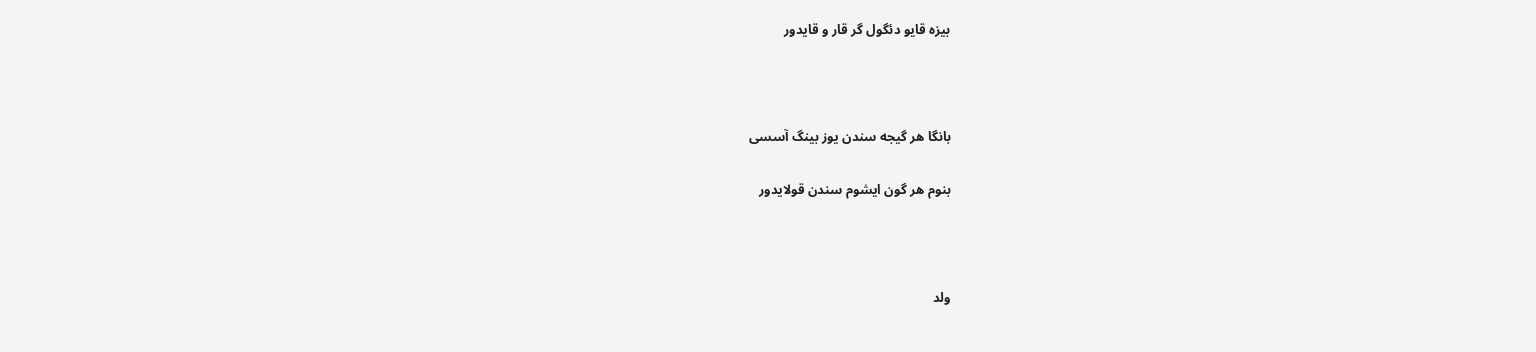بیزه قایو دئگول گر قار و قایدور



بانگا هر گیجه سندن یوز بینگ آسسی

بنوم هر گون ایشوم سندن قولایدور



ولد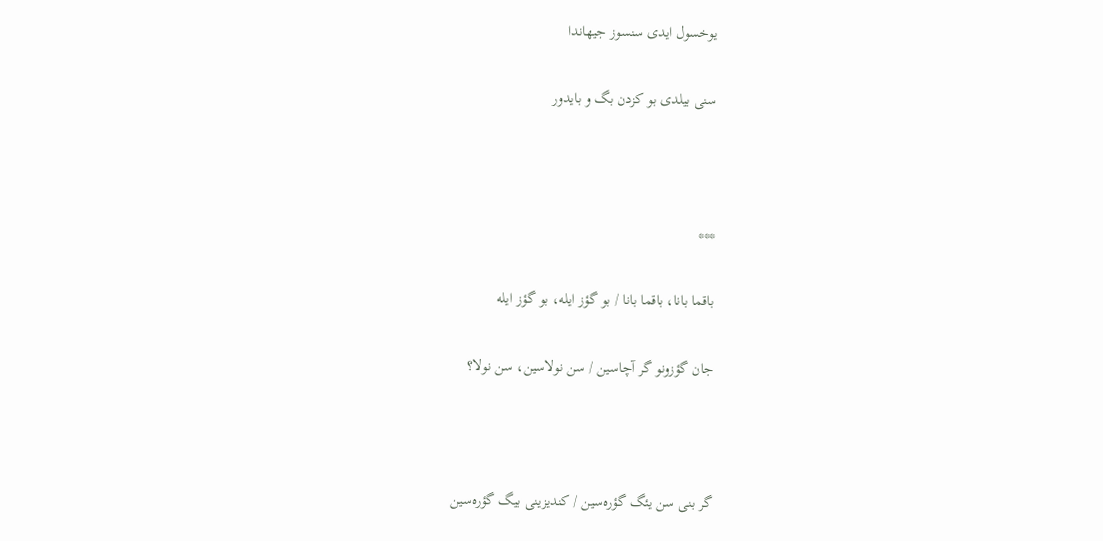یوخسول ایدی سنسوز جیهاندا

سنی بیلدی بو کزدن بگ و بایدور



***

باقما بانا، باقما بانا / بو گؤز ایله، بو گؤز ایله

جان گؤزونو گر آچاسین / سن نولاسین، سن نولا؟



گر بنی سن یئگ گؤره‌سین / کندیزینی بیگ گؤره‌سین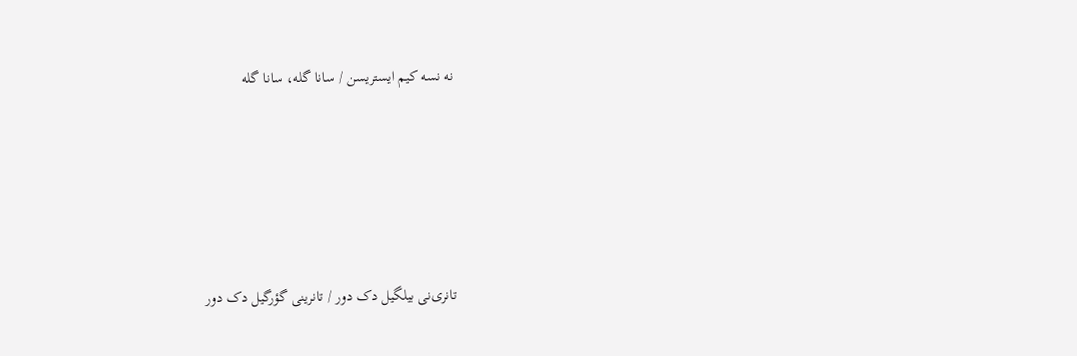نه نسه کیم ایستریسن / سانا گله، سانا گله





تانری‌نی بیلگیل دک دور / تانرینی گؤرگیل دک دور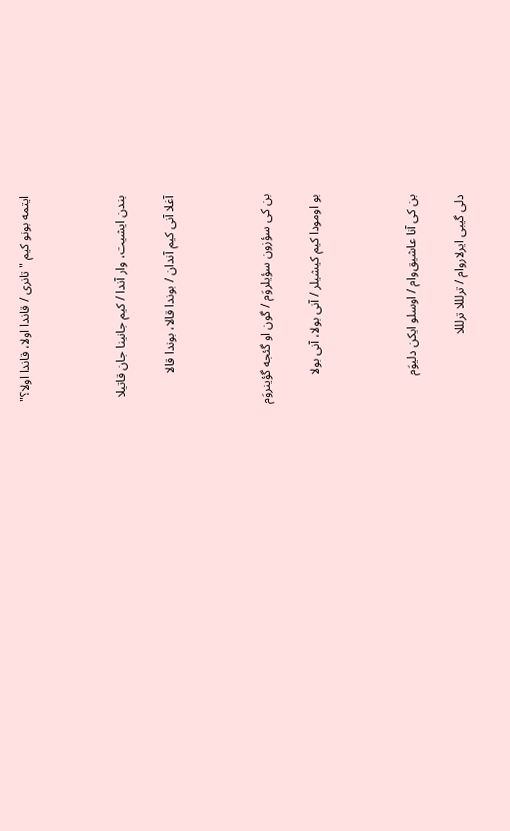ایتمه بونو کیم "تانری / قاندا اولا، قاندا اولا؟"



بندن ایشیت، وار آندا / کیم جانینا جان قاتیلا

آغلا آنی کیم آندان / بوندا قالا، بوندا قالا



بن کی سؤزون سؤیلروَم / گون او گئجه گؤینروَم

بو اومودا کیم کیشیلر / آنی بولا، آنی بولا



بن کی آنا عاشیق‌وام / اوسلو ایکن دلیوَم

دلی گیبی ایرلاروام / ترلللا ترلللا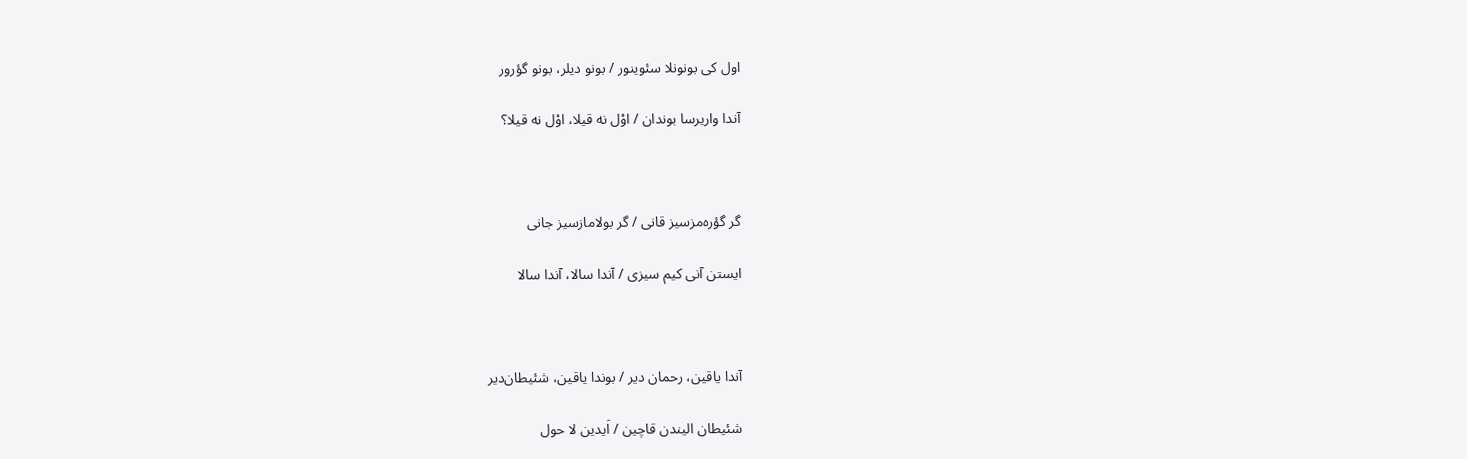اول کی بونونلا سئوینور / بونو دیلر، بونو گؤرور

آندا واریرسا بوندان / اوْل نه قیلا، اوْل نه قیلا؟



گر گؤره‌مزسیز قانی / گر بولامازسیز جانی

ایستن آنی کیم سیزی / آندا سالا، آندا سالا



آندا یاقین، رحمان دیر / بوندا یاقین، شئیطان‌دیر

شئیطان الیندن قاچین / اَیدین لا حول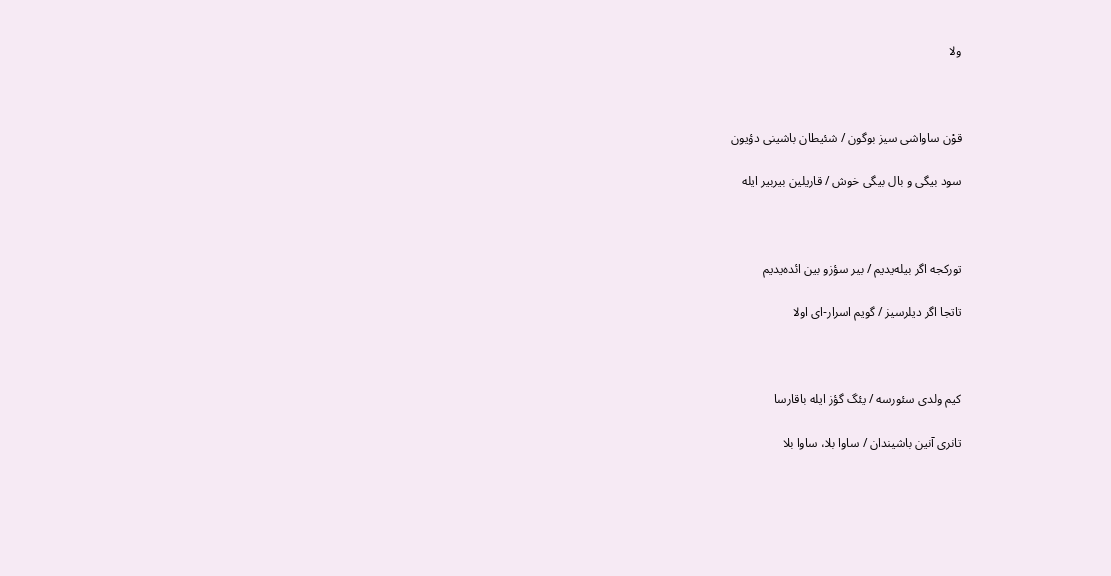ولا



قوْن ساواشی سیز بوگون / شئیطان باشینی دؤیون

سود بیگی و بال بیگی خوش / قاریلین بیربیر ایله



تورکجه اگر بیله‌یدیم / بیر سؤزو بین ائده‌یدیم

تاتجا اگر دیلرسیز / گویم اسرار-ای اولا



کیم ولدی سئورسه / یئگ گؤز ایله باقارسا

تانری آنین باشیندان / ساوا بلا، ساوا بلا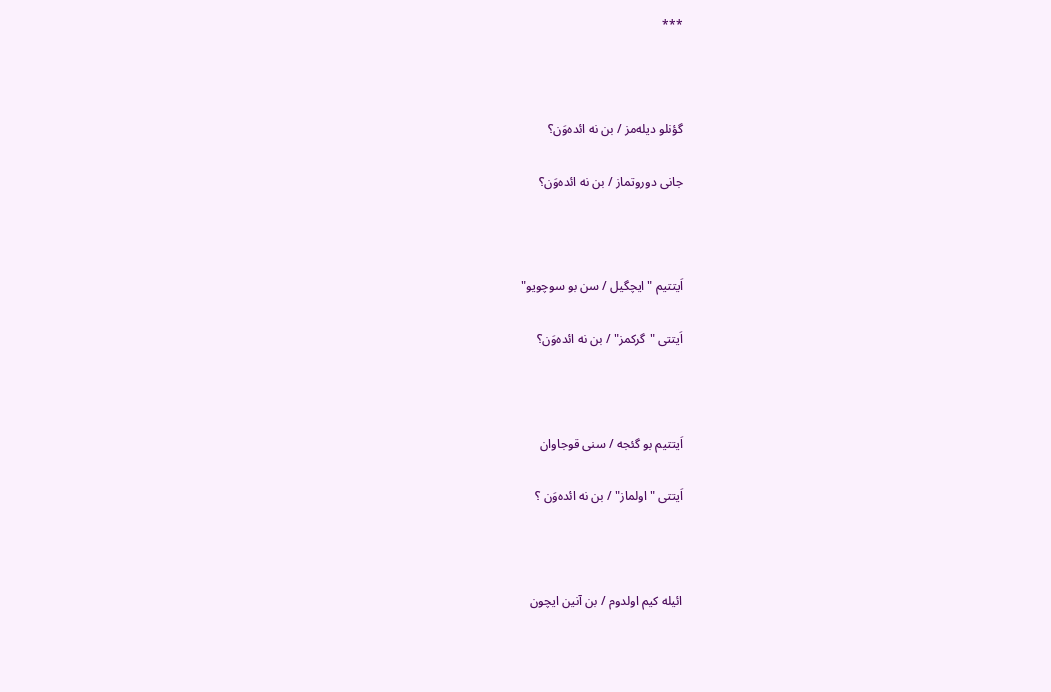***



گؤنلو دیله‌مز / بن نه ائده‌وَن؟

جانی دوروتماز / بن نه ائده‌وَن؟



اَیتتیم "ایچگیل / سن بو سوچویو"

اَیتتی "گرکمز" / بن نه ائده‌وَن؟



اَیتتیم بو گئجه / سنی قوجاوان

اَیتتی "اولماز" / بن نه ائده‌وَن ؟



ائیله کیم اولدوم / بن آنین ایچون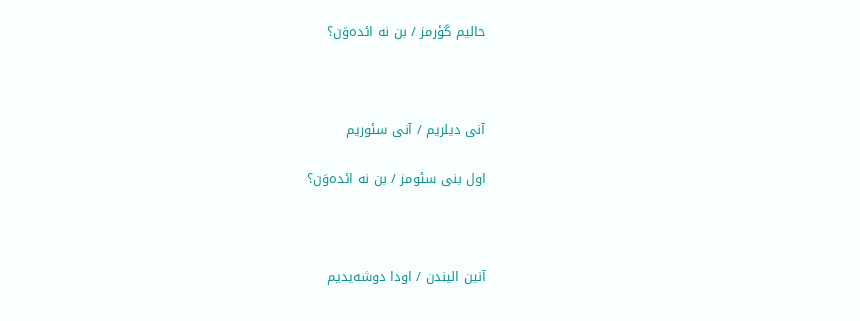حالیم گؤرمز / بن نه ائده‌وَن؟



آنی دیلریم / آنی سئوریم

اول بنی سئومز / بن نه ائده‌وَن؟



آنین الیندن / اودا دوشه‌یدیم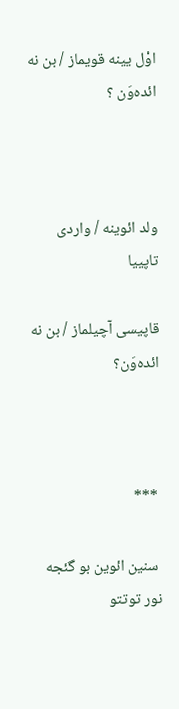اوْل یینه قویماز / بن نه ائده‌وَن ؟



ولد ائوینه / واردی تاپییا

قاپیسی آچیلماز / بن نه ائده‌وَن؟



 ***

 سنین ائوین بو گئجه نور توتتو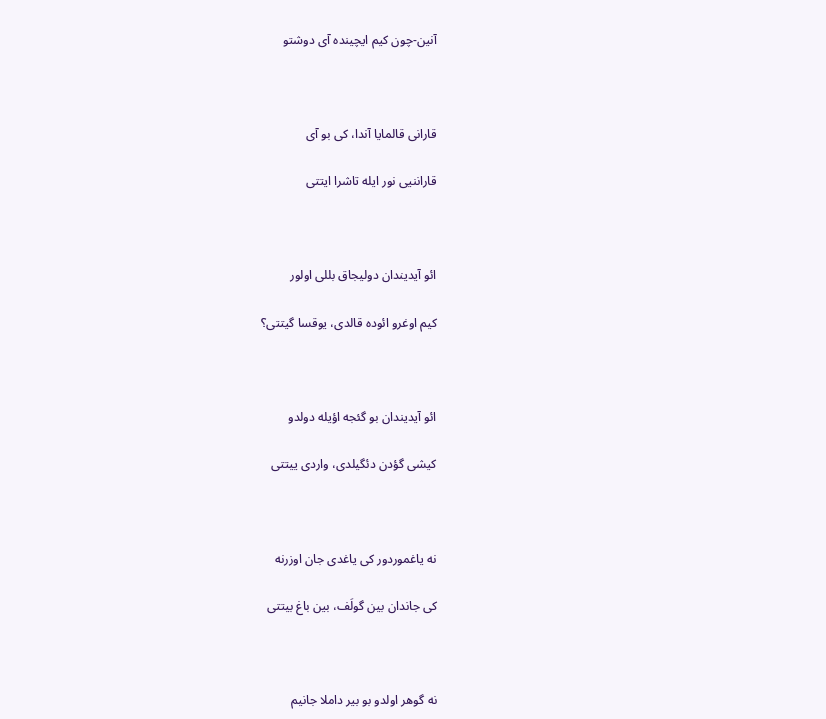آنین-چون کیم ایچینده آی دوشتو



قارانی قالمایا آندا، کی بو آی

قاراننیی نور ایله تاشرا ایتتی



ائو آیدیندان دولیجاق بللی اولور

کیم اوغرو ائوده قالدی، یوقسا گیتتی؟



ائو آیدیندان بو گئجه اؤیله دولدو

کیشی گؤدن دئگیلدی، واردی ییتتی



نه یاغموردور کی یاغدی جان اوزرنه

کی جاندان بین گولَف، بین باغ بیتتی



نه گوهر اولدو بو بیر داملا جانیم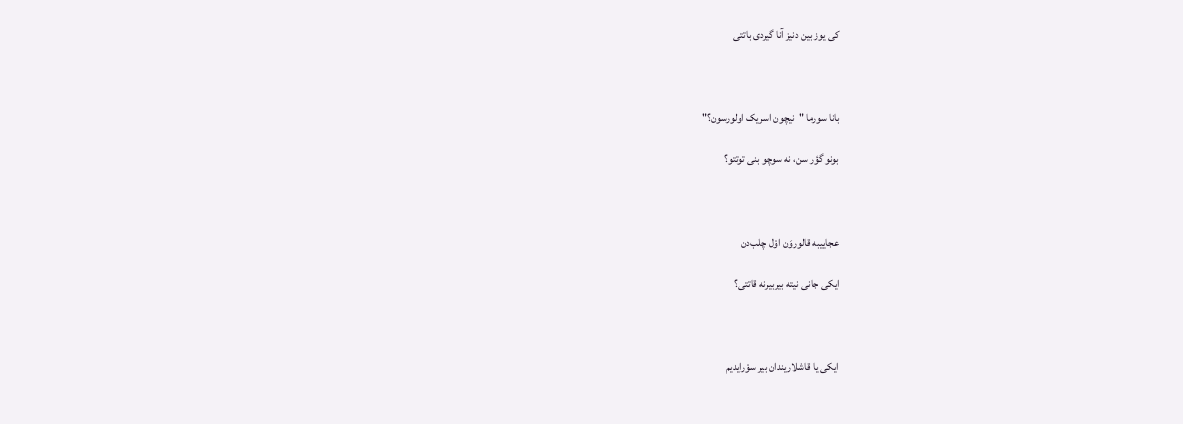کی یوز بین دنیز آنا گیردی باتتی



بانا سورما "نیچون اسریک اولورسون؟"

بونو گؤر سن، نه سوچو بنی توتتو؟



عجاییبه قالوروَن اوْل چلب‌دن

ایکی جانی نیته بیربیرنه قاتتی؟



ایکی یا قاشلاریندان بیر سوْرایدیم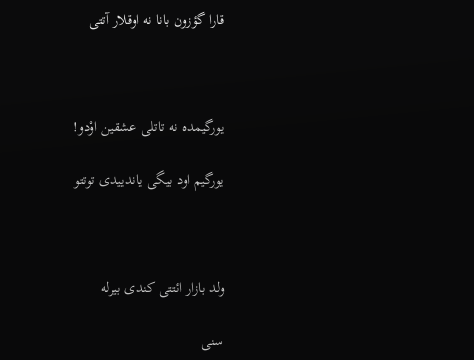قارا گؤزون بانا نه اوقلار آتتی



یورگیمده نه تاتلی عشقین اوْدو!

یورگیم اود بیگی یاندییدی توتتو



ولد بازار ائتتی کندی بیرله

سنی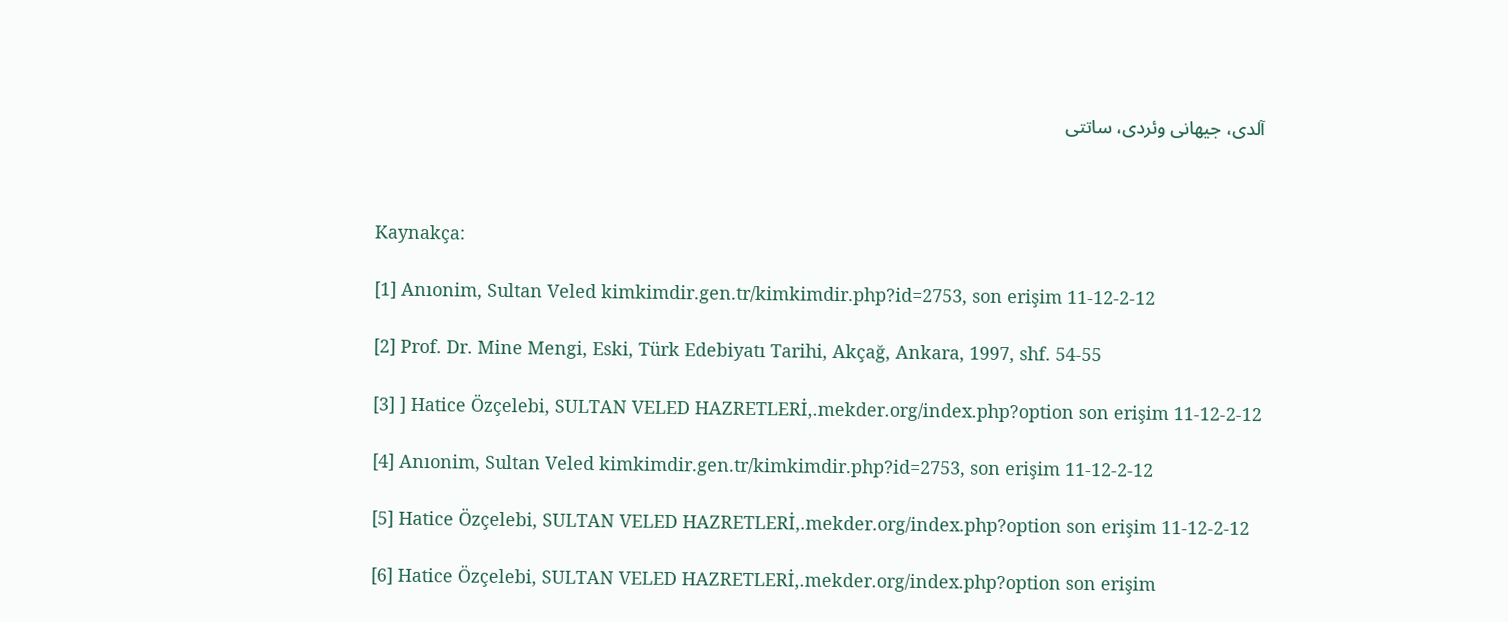آلدی، جیهانی وئردی، ساتتی



Kaynakça:

[1] Anıonim, Sultan Veled kimkimdir.gen.tr/kimkimdir.php?id=2753, son erişim 11-12-2-12

[2] Prof. Dr. Mine Mengi, Eski, Türk Edebiyatı Tarihi, Akçağ, Ankara, 1997, shf. 54-55

[3] ] Hatice Özçelebi, SULTAN VELED HAZRETLERİ,.mekder.org/index.php?option son erişim 11-12-2-12

[4] Anıonim, Sultan Veled kimkimdir.gen.tr/kimkimdir.php?id=2753, son erişim 11-12-2-12

[5] Hatice Özçelebi, SULTAN VELED HAZRETLERİ,.mekder.org/index.php?option son erişim 11-12-2-12

[6] Hatice Özçelebi, SULTAN VELED HAZRETLERİ,.mekder.org/index.php?option son erişim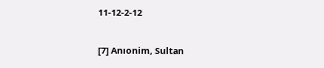11-12-2-12

[7] Anıonim, Sultan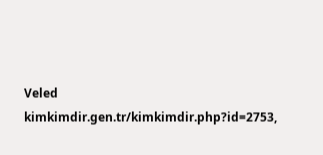Veled kimkimdir.gen.tr/kimkimdir.php?id=2753,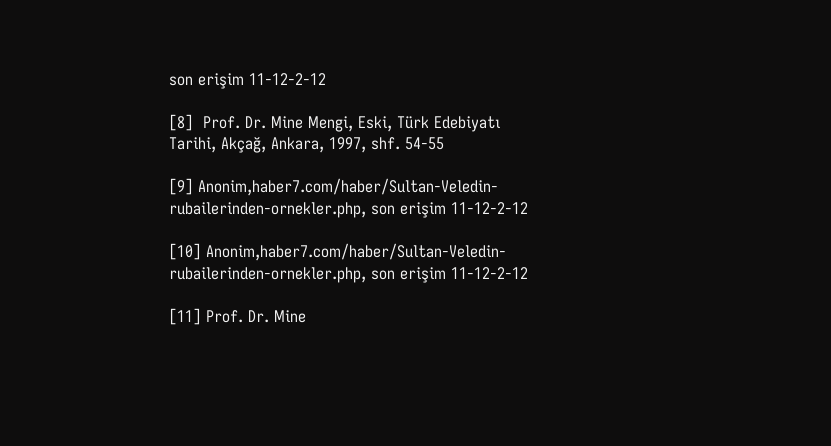son erişim 11-12-2-12

[8]  Prof. Dr. Mine Mengi, Eski, Türk Edebiyatı Tarihi, Akçağ, Ankara, 1997, shf. 54-55

[9] Anonim,haber7.com/haber/Sultan-Veledin-rubailerinden-ornekler.php, son erişim 11-12-2-12

[10] Anonim,haber7.com/haber/Sultan-Veledin-rubailerinden-ornekler.php, son erişim 11-12-2-12

[11] Prof. Dr. Mine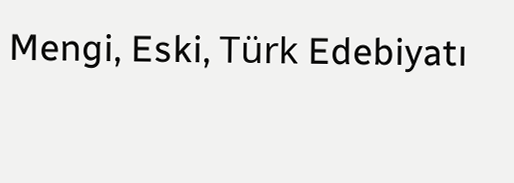Mengi, Eski, Türk Edebiyatı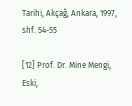Tarihi, Akçağ, Ankara, 1997, shf. 54-55

[12] Prof. Dr. Mine Mengi, Eski,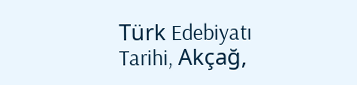Türk Edebiyatı Tarihi, Akçağ,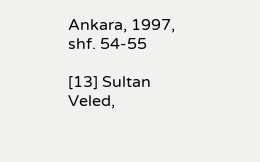Ankara, 1997, shf. 54-55

[13] Sultan Veled,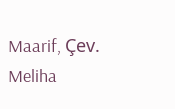Maarif, Çev. Meliha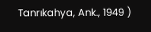Tanrıkahya, Ank., 1949 )